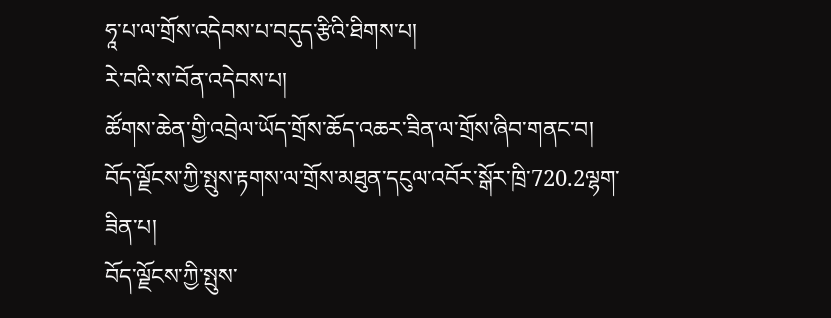ཧཱ་པ་ལ་གྲོས་འདེབས་པ་བདུད་རྩིའི་ཐིགས་པ།
རེ་བའི་ས་བོན་འདེབས་པ།
ཚོགས་ཆེན་གྱི་འབྲེལ་ཡོད་གྲོས་ཆོད་འཆར་ཟིན་ལ་གྲོས་ཞིབ་གནང་བ།
བོད་ལྗོངས་ཀྱི་སྤུས་རྟགས་ལ་གྲོས་མཐུན་དངུལ་འབོར་སྒོར་ཁྲི་720.2ལྷག་ཟིན་པ།
བོད་ལྗོངས་ཀྱི་སྤུས་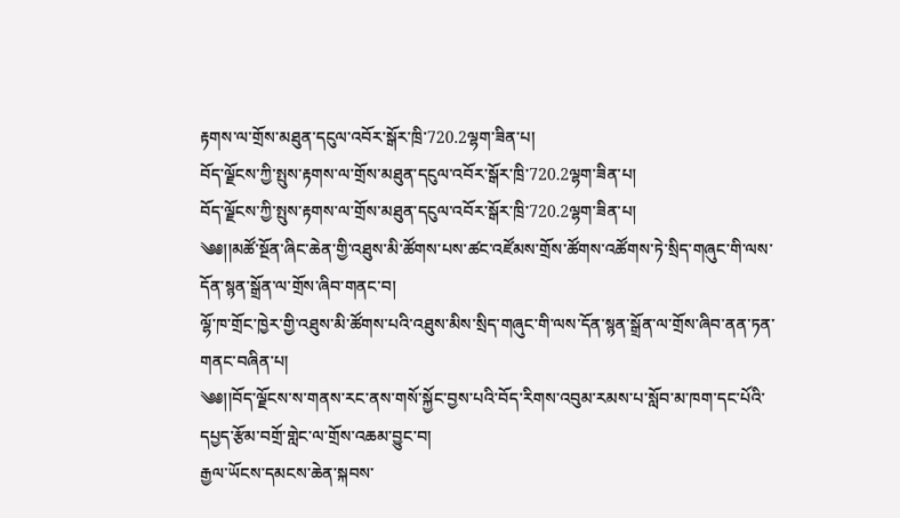རྟགས་ལ་གྲོས་མཐུན་དངུལ་འབོར་སྒོར་ཁྲི་720.2ལྷག་ཟིན་པ།
བོད་ལྗོངས་ཀྱི་སྤུས་རྟགས་ལ་གྲོས་མཐུན་དངུལ་འབོར་སྒོར་ཁྲི་720.2ལྷག་ཟིན་པ།
བོད་ལྗོངས་ཀྱི་སྤུས་རྟགས་ལ་གྲོས་མཐུན་དངུལ་འབོར་སྒོར་ཁྲི་720.2ལྷག་ཟིན་པ།
༄༅།།མཚོ་སྔོན་ཞིང་ཆེན་གྱི་འཐུས་མི་ཚོགས་པས་ཚང་འཛོམས་གྲོས་ཚོགས་འཚོགས་ཏེ་སྲིད་གཞུང་གི་ལས་དོན་སྙན་སྒྲོན་ལ་གྲོས་ཞིབ་གནང་བ།
ལྷོ་ཁ་གྲོང་ཁྱེར་གྱི་འཐུས་མི་ཚོགས་པའི་འཐུས་མིས་སྲིད་གཞུང་གི་ལས་དོན་སྙན་སྒྲོན་ལ་གྲོས་ཞིབ་ནན་ཏན་གནང་བཞིན་པ།
༄༅།།བོད་ལྗོངས་ས་གནས་རང་ནས་གསོ་སྐྱོང་བྱས་པའི་བོད་རིགས་འབུམ་རམས་པ་སློབ་མ་ཁག་དང་པོའི་དཔྱད་རྩོམ་བགྲོ་གླེང་ལ་གྲོས་འཆམ་བྱུང་བ།
རྒྱལ་ཡོངས་དམངས་ཆེན་སྐབས་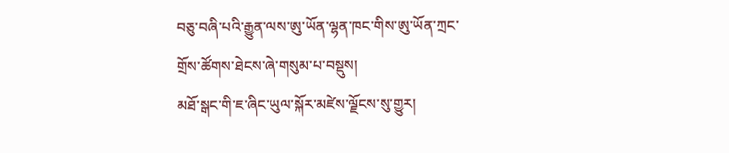བཅུ་བཞི་པའི་རྒྱུན་ལས་ཨུ་ཡོན་ལྷན་ཁང་གིས་ཨུ་ཡོན་ཀྲང་གྲོས་ཚོགས་ཐེངས་ཞེ་གསུམ་པ་བསྡུས།
མཐོ་སྒང་གི་ཇ་ཞིང་ཡུལ་སྐོར་མཛེས་ལྗོངས་སུ་གྱུར།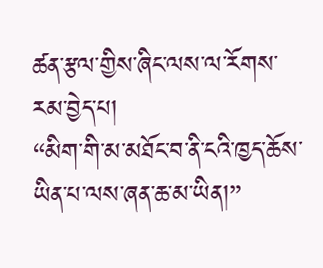ཚན་རྩལ་གྱིས་ཞིང་ལས་ལ་རོགས་རམ་བྱེད་པ།
“མིག་གི་མ་མཐོང་བ་ནི་ངའི་ཁྱད་ཆོས་ཡིན་པ་ལས་ཞན་ཆ་མ་ཡིན།”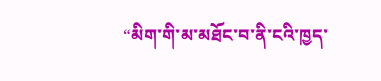“མིག་གི་མ་མཐོང་བ་ནི་ངའི་ཁྱད་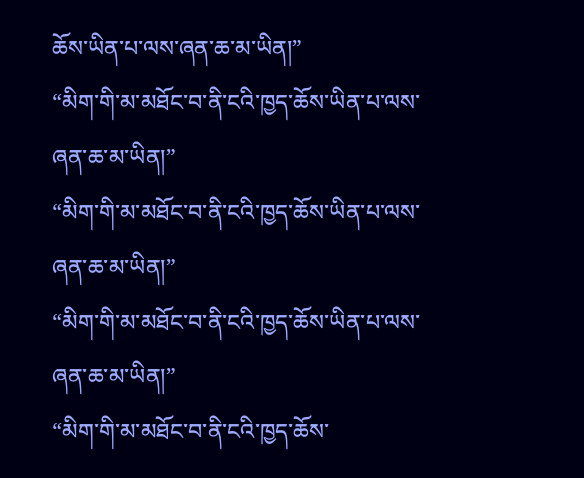ཆོས་ཡིན་པ་ལས་ཞན་ཆ་མ་ཡིན།”
“མིག་གི་མ་མཐོང་བ་ནི་ངའི་ཁྱད་ཆོས་ཡིན་པ་ལས་ཞན་ཆ་མ་ཡིན།”
“མིག་གི་མ་མཐོང་བ་ནི་ངའི་ཁྱད་ཆོས་ཡིན་པ་ལས་ཞན་ཆ་མ་ཡིན།”
“མིག་གི་མ་མཐོང་བ་ནི་ངའི་ཁྱད་ཆོས་ཡིན་པ་ལས་ཞན་ཆ་མ་ཡིན།”
“མིག་གི་མ་མཐོང་བ་ནི་ངའི་ཁྱད་ཆོས་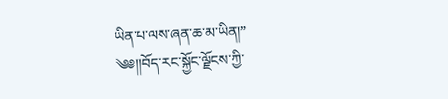ཡིན་པ་ལས་ཞན་ཆ་མ་ཡིན།”
༄༅།།བོད་རང་སྐྱོང་ལྗོངས་ཀྱི་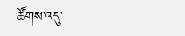ཚོགས་འདུ་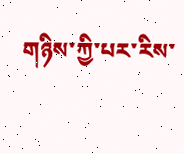གཉིས་ཀྱི་པར་རིས་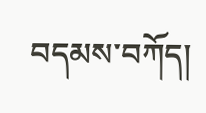བདམས་བཀོད།